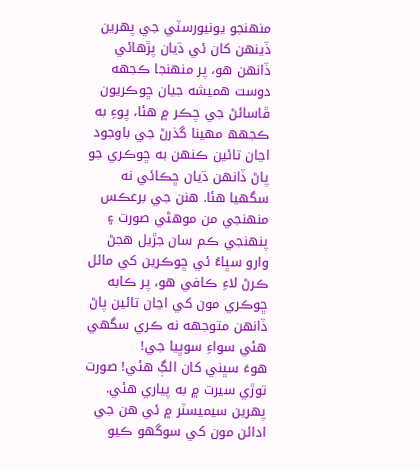منھنجو يونيورسٽي جي پھرين ڏينھن کان ئي ڌيان پڙھائي ڏانھن ھو، پر منھنجا ڪجھه دوست ھميشه جيان ڇوڪريون ڦاسائڻ جي چڪر ۾ ھئا، پوءِ به ڪجهھ مھينا گذرڻ جي باوجود اڃان تائين ڪنھن به ڇوڪري جو پاڻ ڏانھن ڌيان ڇڪائي نه سگھيا ھئا. ھنن جي برعڪس منھنجي من موھڻي صورت ۽ پنھنجي ڪم سان جڙيل ھجڻ وارو سڀاءُ ئي ڇوڪرين کي مائل ڪرڻ لاءِ ڪافي ھو، پر ڪابه ڇوڪري مون کي اڃان تائين پاڻ ڏانهن متوجهه نه ڪري سگھي ھئي سواءِ سوڀيا جي!
ھوءَ سڀني کان الڳ ھئي! صورت توڙي سيرت ۾ به پياري ھئي. پھرين سيميسٽر ۾ ئي ھن جي ادائن مون کي سوگھو ڪيو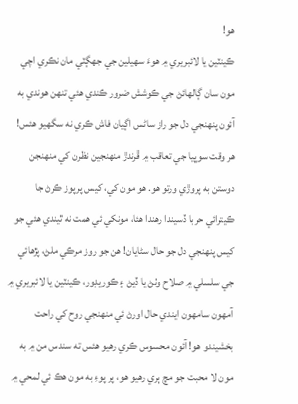ھو!
ڪينٽين يا لائبريري ۾ ھوءَ سھيلين جي جھڳٽي مان نڪري اچي مون سان ڳالھائڻ جي ڪوشش ضرور ڪندي ھئي تنھن ھوندي به آئون پنھنجي دل جو راز ساڻس اڳيان فاش ڪري نه سگھيو ھئس!
ھر وقت سوڀيا جي تعاقب ۾ ڦرندڙ منھنجين نظرن کي منھنجن دوستن به پروڙي ورتو ھو. ھو مون کي، کيس پرپوز ڪرڻ جا ڪيترائي حربا ڏسيندا رھندا ھئا، مونکي ئي ھمت نه ٿيندي ھئي جو کيس پنھنجي دل جو حال سڻايان! ھن جو روز مرڪي ملڻ، پڙھائي جي سلسلي ۾ صلاح وٺڻ يا ڏيڻ ۽ ڪوريڊور، ڪينٽين يا لائبريري ۾ آمھون سامھون ايندي حال اورڻ ئي منھنجي روح کي راحت بخشيندو ھو! آئون محسوس ڪري رھيو ھئس ته سندس من ۾ به مون لا محبت جو مچ ٻري رھيو ھو، پر پوءِ به مون ھڪ ئي لمحي ۾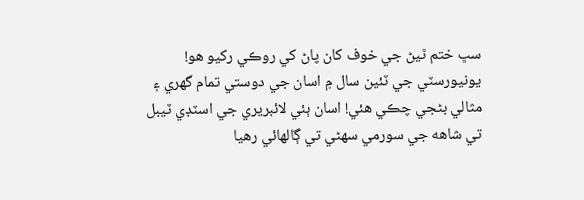سڀ ختم ٿيڻ جي خوف کان پاڻ کي روڪي رکيو ھو!
يونيورسٽي جي ٽئين سال ۾ اسان جي دوستي تمام گھري ۽ مثالي بڻجي چڪي ھئي! اسان ٻئي لائبريري جي اسٽڊي ٽيبل تي شاھه جي سورمي سھڻي تي ڳالھائي رھيا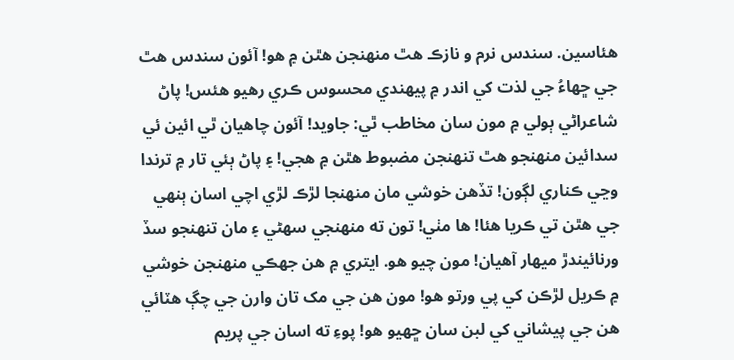ھئاسين. سندس نرم و نازڪ ھٿ منھنجن ھٿن ۾ ھو! آئون سندس ھٿ جي ڇھاءُ جي لذت کي اندر ۾ پيھندي محسوس ڪري رھيو ھئس! پاڻ شاعراڻي ٻولي ۾ مون سان مخاطب ٿي: جاويد! آئون چاھيان ٿي ائين ئي سدائين منھنجو ھٿ تنھنجن مضبوط ھٿن ۾ ھجي! ۽ پاڻ ٻئي تار ۾ ترندا وڃي ڪناري لڳون! تڏھن خوشي مان منھنجا لڙڪ لڙي اچي اسان ٻنھي جي ھٿن تي ڪريا ھئا! ھا مٺي! تون ته منھنجي سھڻي ۽ مان تنھنجو سڏ ورنائيندڙ ميھار آھيان! مون چيو ھو. ايتري ۾ ھن جھڪي منھنجن خوشي ۾ ڪريل لڙڪن کي پي ورتو ھو! مون ھن جي مک تان وارن جي چڳ ھٽائي ھن جي پيشاني کي لبن سان ڇھيو ھو! پوءِ ته اسان جي پريم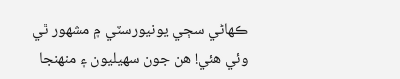ڪھاڻي سڄي يونيورسٽي ۾ مشھور ٿي وئي ھئي! ھن جون سھيليون ۽ منھنجا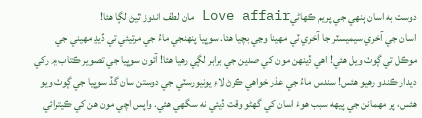دوست به اسان ٻنھي جي پريم ڪھاڻيLove affair مان لطف اندوز ٿيڻ لڳا ھئا!
اسان جي آخري سيميسٽر جا آخري ٽي مھينا وڃي بچيا ھئا. سوڀيا پنھنجي ماءُ جي مرتيئي تي ڏيڍ مھيني جي موڪل تي ڳوٺ ويل ھئي! اھي ڏينھن مون کي صدين جي برابر لڳي رھيا ھئا! آئون سوڀيا جي تصوير ڪتاب ۾ رکي ديدار ڪندو رھيو ھئس! سندس ماءُ جي عذر خواھي ڪرڻ لاءِ يونيورسٽي جي دوستن سان گڏ سوڀيا جي ڳوٺ ويو ھئس، پر مھمانن جي پيھه سبب ھوءَ اسان کي گھڻو وقت ڏيئي نه سگھي ھئي. واپس اچي مون ھن کي ڪيترائي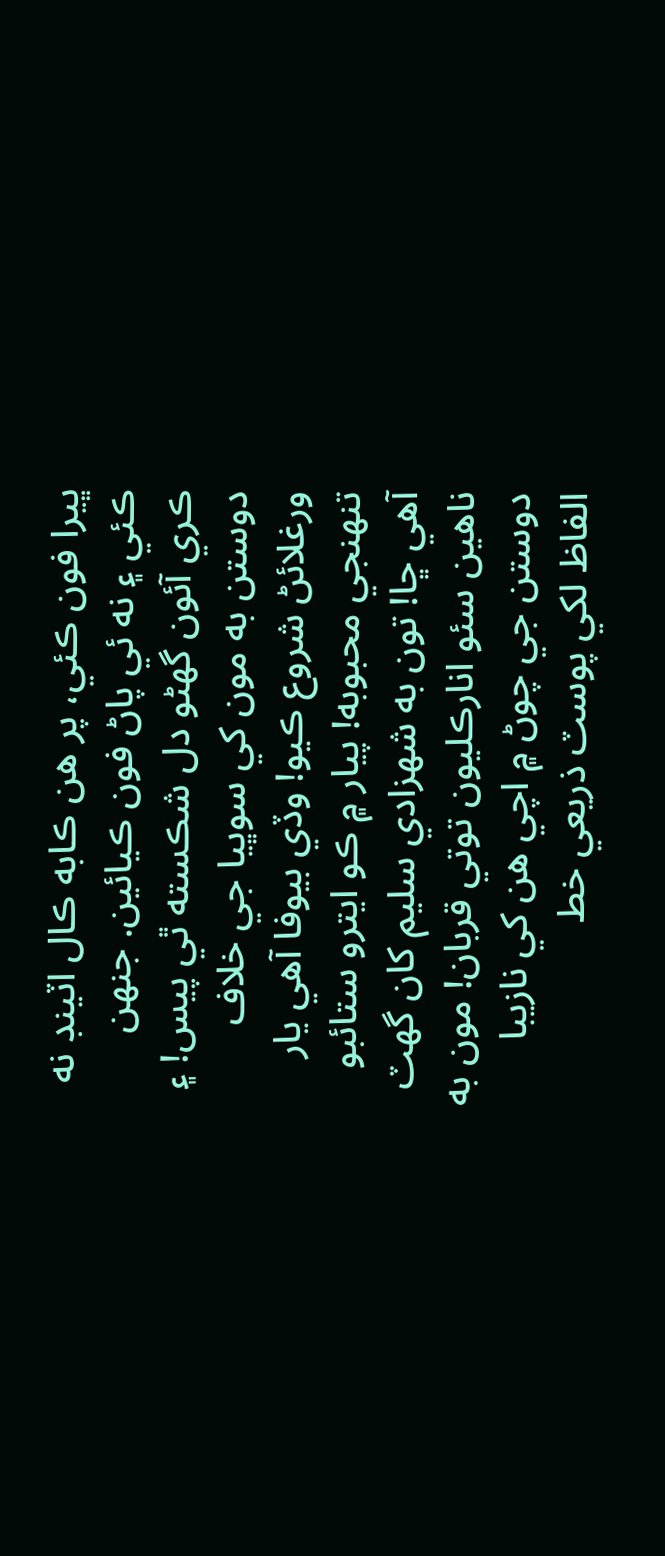ڀيرا فون ڪئي، پر ھن ڪابه ڪال اٽينڊ نه ڪئي ۽ نه ئي پاڻ فون ڪيائين. جنھن ڪري آئون گھڻو دل شڪسته ٿي پيس! ۽ دوستن به مون کي سوڀيا جي خلاف ورغلائڻ شروع ڪيو! وڏي بيوفا آھي يار تنھنجي محبوبه! پيار ۾ ڪو ايترو ستائبو آھي ڇا! تون به شھزادي سليم کان گھٽ ناھين سئو انارڪليون توتي قربان! مون به دوستن جي چوڻ ۾ اچي ھن کي نازيبا الفاظ لکي پوسٽ ذريعي خط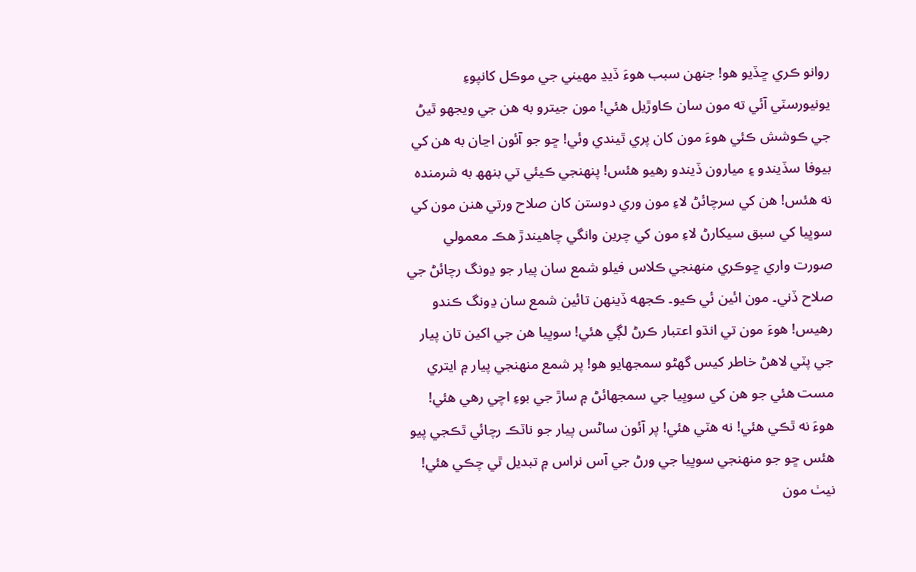روانو ڪري ڇڏيو ھو! جنھن سبب ھوءَ ڏيڍ مھيني جي موڪل کانپوءِ يونيورسٽي آئي ته مون سان ڪاوڙيل ھئي! مون جيترو به ھن جي ويجھو ٿيڻ جي ڪوشش ڪئي ھوءَ مون کان پري ٿيندي وئي! ڇو جو آئون اڃان به ھن کي بيوفا سڏيندو ۽ ميارون ڏيندو رھيو ھئس! پنھنجي ڪيئي تي بنهھ به شرمنده نه ھئس! ھن کي سرچائڻ لاءِ مون وري دوستن کان صلاح ورتي ھنن مون کي سوڀيا کي سبق سيکارڻ لاءِ مون کي چرين وانگي چاھيندڙ ھڪ معمولي صورت واري ڇوڪري منھنجي ڪلاس فيلو شمع سان پيار جو ڍونگ رچائڻ جي صلاح ڏني۔ مون ائين ئي ڪيو۔ ڪجھه ڏينھن تائين شمع سان ڍونگ ڪندو رھيس! ھوءَ مون تي انڌو اعتبار ڪرڻ لڳي ھئي! سوڀيا ھن جي اکين تان پيار جي پٽي لاھڻ خاطر کيس گھڻو سمجھايو ھو! پر شمع منھنجي پيار ۾ ايتري مست ھئي جو ھن کي سوڀيا جي سمجھائڻ ۾ ساڙ جي بوءِ اچي رھي ھئي! ھوءَ نه ٿڪي ھئي! نه ھٽي ھئي! پر آئون ساڻس پيار جو ناٽڪ رچائي ٿڪجي پيو ھئس ڇو جو منھنجي سوڀيا جي ورڻ جي آس نراس ۾ تبديل ٿي چڪي ھئي! نيٺ مون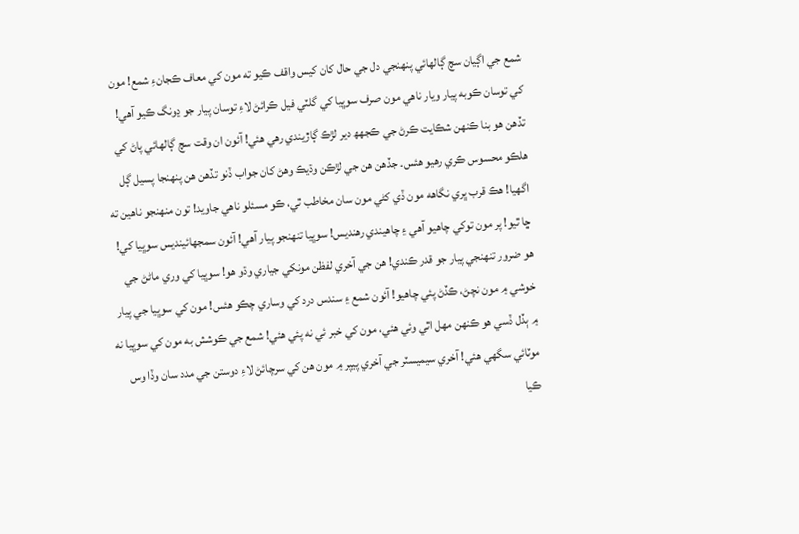شمع جي اڳيان سچ ڳالھائي پنھنجي دل جي حال کان کيس واقف ڪيو ته مون کي معاف ڪجانءِ شمع! مون کي توسان ڪوبه پيار ويار ناھي مون صرف سوڀيا کي گلٽي فيل ڪرائڻ لاءِ توسان پيار جو ڍونگ ڪيو آھي! تڏھن ھو بنا ڪنھن شڪايت ڪرڻ جي ڪجهھ دير لڙڪ ڳاڙيندي رھي ھئي! آئون ان وقت سچ ڳالھائي پاڻ کي ھلڪو محسوس ڪري رھيو ھئس۔ جڏھن ھن جي لڙڪن وڌيڪ وھڻ کان جواب ڏنو تڏھن ھن پنھنجا پسيل ڳل اگھيا! ھڪ قرب ڀري نگاھه مون ڏي کڻي مون سان مخاطب ٿي، ڪو مسئلو ناھي جاويد! تون منھنجو ناھين ته ڇا ٿيو! پر مون توکي چاھيو آھي ۽ چاھيندي رھنديس! سوڀيا تنھنجو پيار آھي! آئون سمجھائينديس سوڀيا کي! ھو ضرور تنھنجي پيار جو قدر ڪندي! ھن جي آخري لفظن مونکي جياري وڌو ھو! سوڀيا کي وري ماڻڻ جي خوشي ۾ مون نچڻ، ڪڏڻ پئي چاھيو! آئون شمع ۽ سندس درد کي وساري چڪو ھئس! مون کي سوڀيا جي پيار ۾ ٻڏل ڏسي ھو ڪنھن مھل اٿي وئي ھئي، مون کي خبر ئي نه پئي ھئي! شمع جي ڪوشش به مون کي سوڀيا نه موٽائي سگھي ھئي! آخري سيميسٽر جي آخري پيپر ۾ مون ھن کي سرچائڻ لاءِ دوستن جي مدد سان وڏا وس ڪيا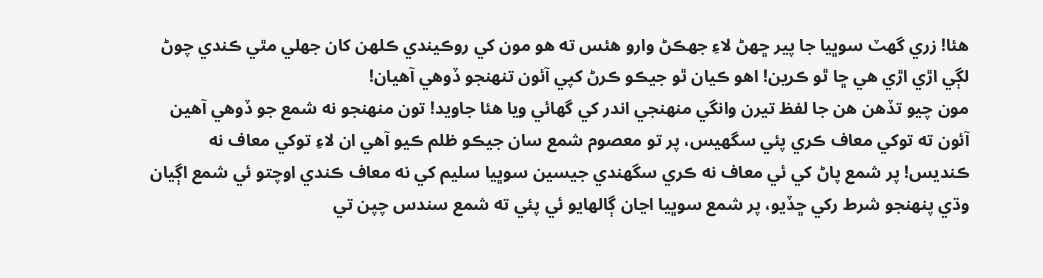ھئا! زري گھٽ سوڀيا جا پير ڇھڻ لاءِ جھڪڻ وارو ھئس ته ھو مون کي روڪيندي ڪلھن کان جھلي مٿي ڪندي چوڻ لڳي اڙي اڙي ھي ڇا ٿو ڪرين! اھو ڪيان ٿو جيڪو ڪرڻ کپي آئون تنھنجو ڏوھي آھيان!
مون چيو تڏھن ھن جا لفظ تيرن وانگي منھنجي اندر کي گھائي ويا ھئا جاويد! تون منھنجو نه شمع جو ڏوھي آھين آئون ته توکي معاف ڪري پئي سگھيس، پر تو معصوم شمع سان جيڪو ظلم ڪيو آھي ان لاءِ توکي معاف نه ڪنديس! پر شمع پاڻ کي ئي معاف نه ڪري سگھندي جيسين سوڀيا سليم کي نه معاف ڪندي اوچتو ئي شمع اڳيان وڌي پنھنجو شرط رکي ڇڏيو، پر شمع سوڀيا اڃان ڳالھايو ئي پئي ته شمع سندس چپن تي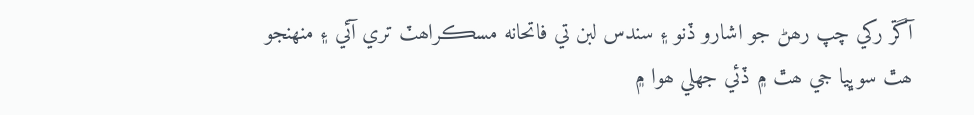آڱر رکي چپ رھڻ جو اشارو ڏنو ۽ سندس لبن تي فاتحانه مسڪراھٽ تري آئي ۽ منھنجو ھٿ سوڀيا جي ھٿ ۾ ڏئي جھلي ھوا ۾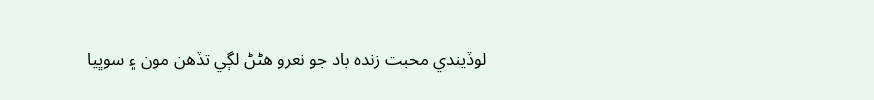لوڏيندي محبت زنده باد جو نعرو ھڻڻ لڳي تڏھن مون ۽ سوڀيا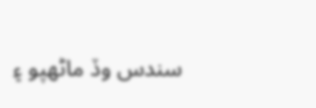سندس وڏ ماڻھپو ۽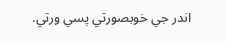اندر جي خوبصورتي پسي ورتي.